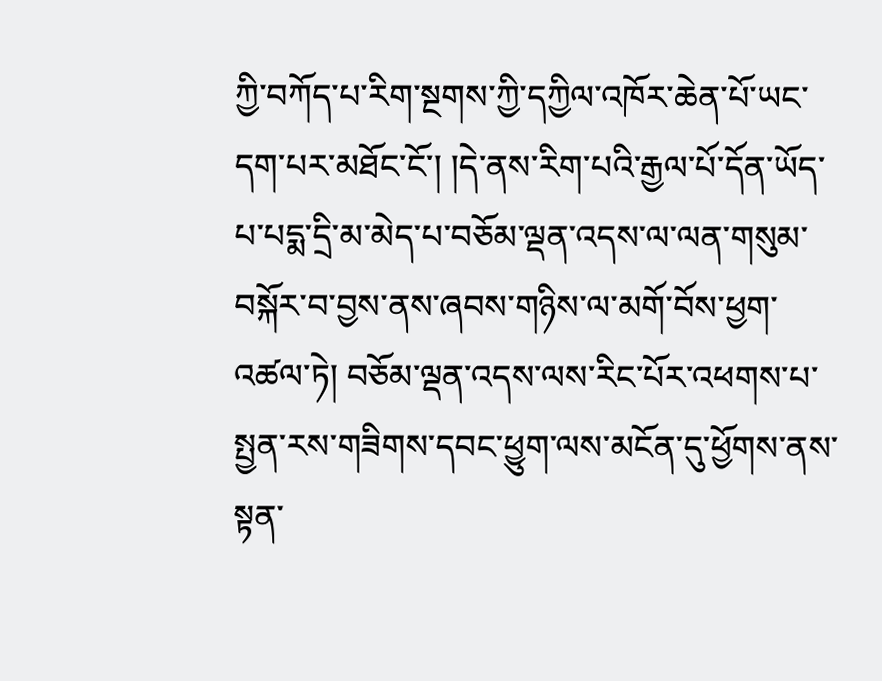ཀྱི་བཀོད་པ་རིག་སྔགས་ཀྱི་དཀྱིལ་འཁོར་ཆེན་པོ་ཡང་དག་པར་མཐོང་ངོ་། །དེ་ནས་རིག་པའི་རྒྱལ་པོ་དོན་ཡོད་པ་པདྨ་དྲི་མ་མེད་པ་བཅོམ་ལྡན་འདས་ལ་ལན་གསུམ་བསྐོར་བ་བྱས་ནས་ཞབས་གཉིས་ལ་མགོ་བོས་ཕྱག་འཚལ་ཏེ། བཅོམ་ལྡན་འདས་ལས་རིང་པོར་འཕགས་པ་སྤྱན་རས་གཟིགས་དབང་ཕྱུག་ལས་མངོན་དུ་ཕྱོགས་ནས་སྟན་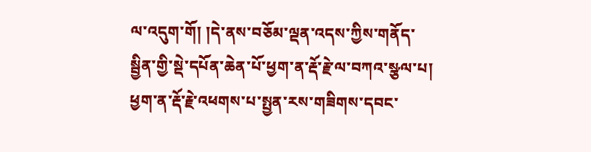ལ་འདུག་གོ། །དེ་ནས་བཅོམ་ལྡན་འདས་ཀྱིས་གནོད་སྦྱིན་གྱི་སྡེ་དཔོན་ཆེན་པོ་ཕྱག་ན་རྡོ་རྗེ་ལ་བཀའ་སྩལ་པ། ཕྱག་ན་རྡོ་རྗེ་འཕགས་པ་སྤྱན་རས་གཟིགས་དབང་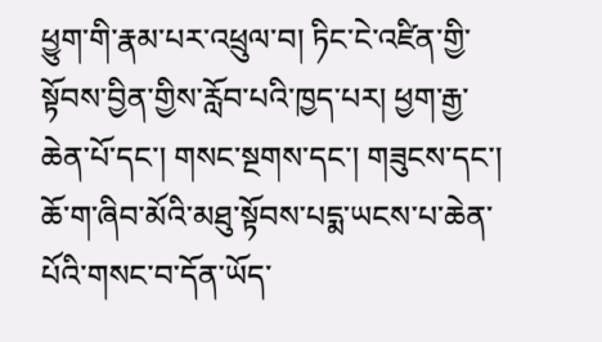ཕྱུག་གི་རྣམ་པར་འཕྲུལ་བ། ཏིང་ངེ་འཛིན་གྱི་སྟོབས་བྱིན་གྱིས་རློབ་པའི་ཁྱད་པར། ཕྱག་རྒྱ་ཆེན་པོ་དང་། གསང་སྔགས་དང་། གཟུངས་དང་། ཆོ་ག་ཞིབ་མོའི་མཐུ་སྟོབས་པདྨ་ཡངས་པ་ཆེན་པོའི་གསང་བ་དོན་ཡོད་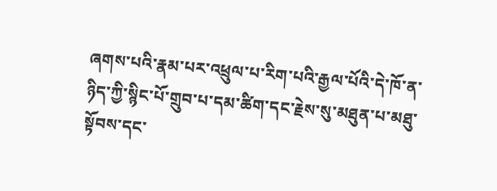ཞགས་པའི་རྣམ་པར་འཕྲུལ་པ་རིག་པའི་རྒྱལ་པོའི་དེ་ཁོ་ན་ཉིད་ཀྱི་སྙིང་པོ་གྲུབ་པ་དམ་ཚིག་དང་རྗེས་སུ་མཐུན་པ་མཐུ་སྟོབས་དང་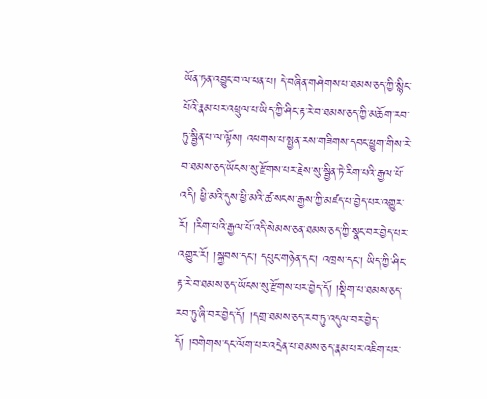ཡོན་ཏན་འབྱུང་བ་ལ་ཕན་པ། དེ་བཞིན་གཤེགས་པ་ཐམས་ཅད་ཀྱི་སྙིང་པོའི་རྣམ་པར་འཕྲུལ་པ་ཡིད་ཀྱི་ཤིང་རྟ་རེ་བ་ཐམས་ཅད་ཀྱི་མཆོག་རབ་ཏུ་སྦྱིན་པ་ལ་ལྟོས། འཕགས་པ་སྤྱན་རས་གཟིགས་དབང་ཕྱུག་གིས་རེ་བ་ཐམས་ཅད་ཡོངས་སུ་རྫོགས་པར་རྗེས་སུ་སྦྱིན་ཏེ་རིག་པའི་རྒྱལ་པོ་འདི། ཕྱི་མའི་དུས་ཕྱི་མའི་ཚ་སངས་རྒྱས་ཀྱི་མཛད་པ་བྱེད་པར་འགྱུར་རོ། །རིག་པའི་རྒྱལ་པོ་འདི་སེམས་ཅན་ཐམས་ཅད་ཀྱི་སྣང་བར་བྱེད་པར་འགྱུར་རོ། །སྐྱབས་དང་། དཔུང་གཉེན་དང་། འཁྲས་དང་། ཡིད་ཀྱི་ཤིང་རྟ་རེ་བ་ཐམས་ཅད་ཡོངས་སུ་རྫོགས་པར་བྱེད་དོ། །སྡིག་པ་ཐམས་ཅད་རབ་ཏུ་ཞི་བར་བྱེད་དོ། །དགྲ་ཐམས་ཅད་རབ་ཏུ་འདུལ་བར་བྱེད་དོ། །བགེགས་དང་ལོག་པར་འདྲེན་པ་ཐམས་ཅད་རྣམ་པར་འཇིག་པར་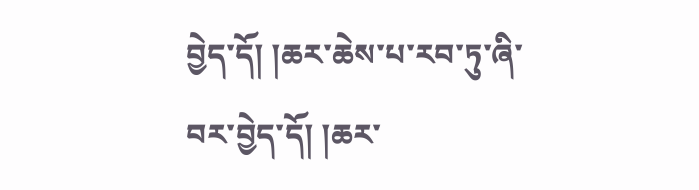བྱེད་དོ། །ཆར་ཆེས་པ་རབ་ཏུ་ཞི་བར་བྱེད་དོ། །ཆར་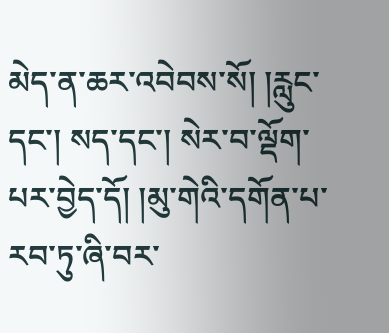མེད་ན་ཆར་འབེབས་སོ། །རླུང་དང་། སད་དང་། སེར་བ་ལྡོག་པར་བྱེད་དོ། །མུ་གེའི་དགོན་པ་རབ་ཏུ་ཞི་བར་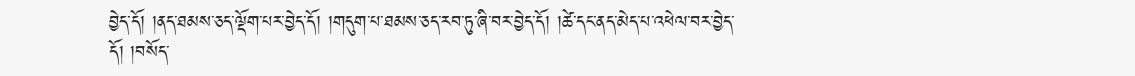བྱེད་དོ། །ནད་ཐམས་ཅད་ལྡོག་པར་བྱེད་དོ། །གདུག་པ་ཐམས་ཅད་རབ་ཏུ་ཞི་བར་བྱེད་དོ། །ཚེ་དང་ནད་མེད་པ་འཕེལ་བར་བྱེད་དོ། །བསོད་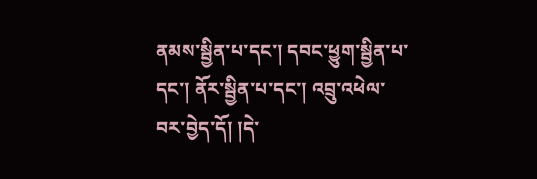ནམས་སྦྱིན་པ་དང་། དབང་ཕྱུག་སྦྱིན་པ་དང་། ནོར་སྦྱིན་པ་དང་། འབྲུ་འཕེལ་བར་བྱེད་དོ། །དེ་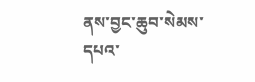ནས་བྱང་ཆུབ་སེམས་དཔའ་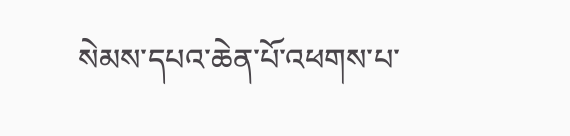སེམས་དཔའ་ཆེན་པོ་འཕགས་པ་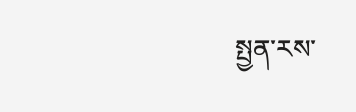སྤྱན་རས་